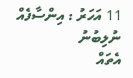11 އަހަރު : އިންސާފެއް ނުލިބުނު
އެތައް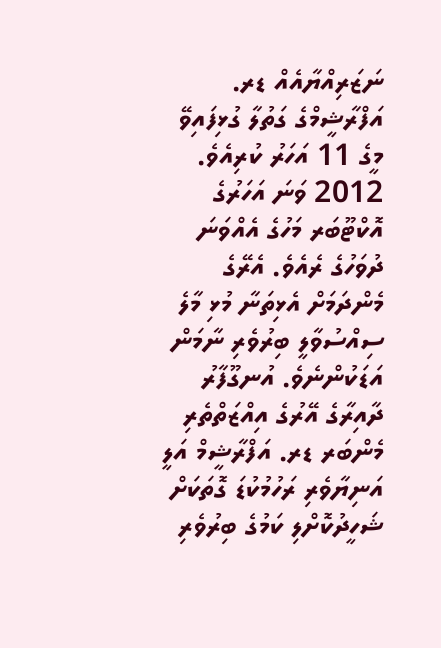ނަޒަރިއްޔާއެއް ޑރ. އަފްރާޝީމްގެ ގަތުލާ ގުޅިފައިވޭ
މީގެ 11 އަހަރު ކުރިއެވެ. 2012 ވަނަ އަހަރުގެ އޮކްޓޫބަރ މަހުގެ އެއްވަނަ ދުވަހުގެ ރެއެވެ. އެރޭގެ މެންދަމަށް އެޅިތަނާ މުޅި މާލެ ސިއްސުވާލީ ބިރުވެރި ނާމަން އަޑަކުންނެވެ. އުނގޫފާރު ދާއިރާގެ އޭރުގެ އިއްޒަތްތެރި މެންބަރ ޑރ. އަފްރާޝީމް އަލީ އަނިޔާވެރި ރަހުމުކުޑަ ގޮތަކަށް ޝަހީދުކޮށްލި ކަމުގެ ބިރުވެރި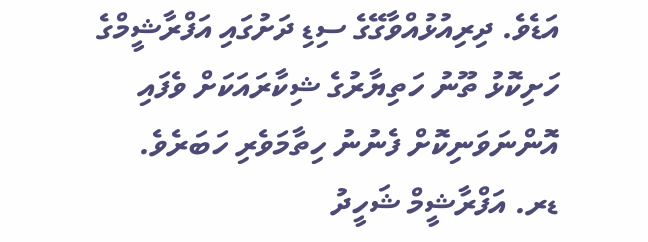އަޑެވެ. ދިރިއުޅުއްވާގޭގެ ސިޑި ދަށުގައި އަފްރާޝީމްގެ ހަށިކޮޅު ތޫނު ހަތިޔާރުގެ ޝިކާރައަކަށް ވެފައި އޮންނަވަނިކޮށް ފެނުނު ހިތާމަވެރި ހަބަރެވެ.
ޑރ. އަފްރާޝީމް ޝަހީދު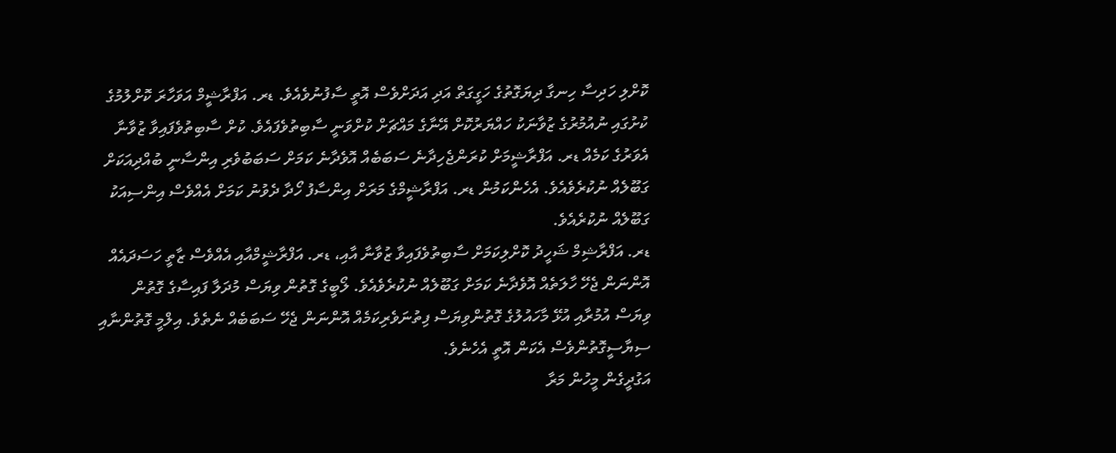ކޮށްލި ހަދިސާ ހިނގާ ދިޔަގޮތުގެ ހަގީގަތް އަދި އަދަށްވެސް އޮތީ ސާފުނުވެއެވެ. ޑރ. އަފްރާޝީމް އަވަހާރަ ކޮށްލުމުގެ ކުށުގައި ނުއުމުރުގެ ޒުވާނަކު ހައްޔަރުކޮށް އޭނާގެ މައްޗަށް ކުށްވަނީ ސާބިތުވެފައެވެ. ކުށް ސާބިތުވެފައިވާ ޒުވާނާ އެވަރުގެ ކަމެއް ޑރ. އަފްރާޝީމަށް ކުރަންޖެހިދާނެ ސަބަބެއް އޮވެދާނެ ކަމަށް ސަބަބުވެރި އިންސާނީ ބުއްދިއަކަށް ގަބޫލެއް ނުކުރެވެއެވެ. އެހެންކަމުން ޑރ. އަފްރާޝީމްގެ މަރަށް އިންސާފު ހޯދާ ދެވުނު ކަމަށް އެއްވެސް އިންސިއަކު ގަބޫލެއް ނުކުރެއެވެ.
ޑރ. އަފްރާޝިމް ޝަހީދު ކޮށްލިކަމަށް ސާބިތުވެފައިވާ ޒުވާނާ އާއި، ޑރ. އަފްރާޝީމްއާއި އެއްވެސް ޒާތީ ހަސަދައެއް އޮންނަން ޖެހޭ ހާލަތެއް އޮވެދާނެ ކަމަށް ގަބޫލެއް ނުކުރެވެއެވެ. ލޯބީގެ ގޮތުން ވިޔަސް މުދަލާ ފައިސާގެ ގޮތުން ވިޔަސް އުމުރާއި އުޅޭ މާހައުލުގެ ގޮތުންވިޔަސް ފިތުނަވެރިކަމެއް އޮންނަން ޖެހޭ ސަބަބެއް ނެތެވެ. އިލްމީ ގޮތުންނާއި ސިޔާސީގޮތުންވެސް އެކަން އޮތީ އެހެނެވެ.
އަގުދީގެން މީހުން މަރާ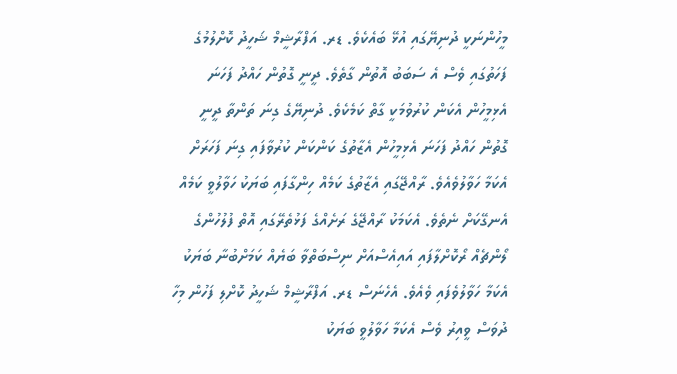މީހުންނަކީ ދުނިޔޭގައި އުޅޭ ބައެކެވެ. ޑރ. އަފްރާޝީމް ޝަހީދު ކޮށްލުމުގެ ފަހަތުގައި ވެސް އެ ސަބަބު އޮތުން ގާތެވެ. ދީނީ ގޮތުން ހައްދު ފަހަނަ އެޅިމީހުން އެކަން ކުރުވުމަކީ ގާތް ކަމެކެވެ. ދުނިޔޭގެ ގިނަ ތަންތާ ދީނީ ގޮތުން ހައްދު ފަހަނަ އެޅިމީހުން އެޒާތުގެ ކަންކަން ކުރުވާފައި ގިނަ ފަހަރަށް އެކަމާ ހަވާލުވެއެވެ. ރާއްޖޭގައި އެޒާތުގެ ކަމެއް ހިންގާފައި ބަޔަކު ހަވާލުވީ ކަމެއް އެނގޭކަށް ނެތެވެ. އެކަމަކު ރާއްޖޭގެ ރަށެއްގެ ފަޅުތެރޭގައި އޮތް ފުލުހުންގެ ލޯންޗެއް ރޯކޮށްލާފައި އައިއެސްއަށް ނިސްބަތްވާ ބަޔެއް ކަމަށްބުނާ ބަޔަކު އެކަމާ ހަވާލުވެފައި ވެއެވެ. އެހެނަސް ޑރ. އަފްރާޝީމް ޝަހީދު ކޮށްލި ފަހުން މިހާ ދުވަސް ވީއިރު ވެސް އެކަމާ ހަވާލުވީ ބަޔަކު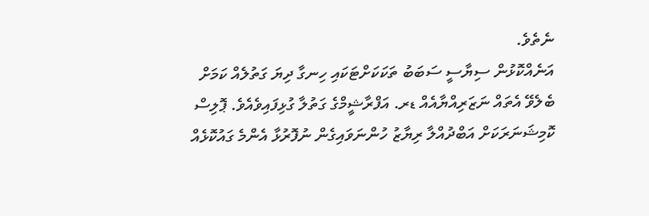ނެތެވެ.
އަނެއްކޮޅުން ސިޔާސީ ސަބަބު ތަކަކަށްޓަކައި ހިނގާ ދިޔަ ގަތުލެއް ކަމަށް ބެލެވޭ އެތައް ނަޒަރިއްޔާއެއް ޑރ. އަފްރާޝީމްގެ ގަތުލާ ގުޅިފައިވެއެވެ. ޕޮލިސް ކޮމިޝަނަރަކަށް އަބްދުއްލާ ރިޔާޒު ހުންނަވައިގެން ނުފޮރުޅާ އެންމެ ގައުކޮޅެއް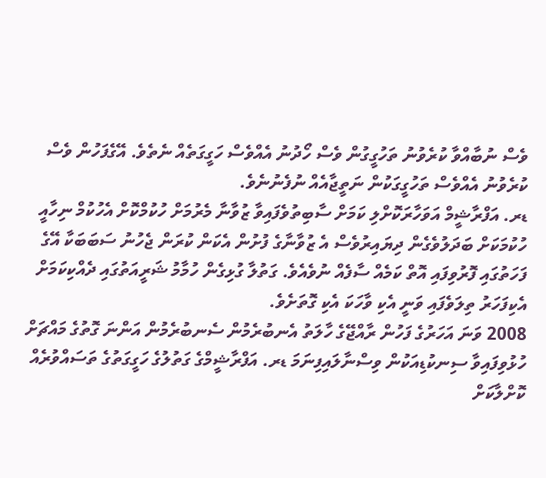ވެސް ނުބާއްވާ ކުރެވުނު ތަހުގީގުން ވެސް ހޯދުނު އެއްވެސް ހަގީގަތެއް ނެތެވެ. އޭގެފަހުން ވެސް ކުރެވުނު އެއްވެސް ތަހުގީގަކުން ނަތީޖާއެއް ނުފެނުނެވެ.
ޑރ. އަފްރާޝީމް އަވަހާރަކޮށްލި ކަމަށް ސާބިތުވެފައިވާ ޒުވާނާ މެރުމަށް ހުކުމްކޮށް އެހުކުމް ނިހާއީ ހުކުމަކަށް ބަދަލުވެގެން ދިޔައިރުވެސް އެ ޒުވާނާގެ ފުށުން އެކަން ކުރަން ޖެހުނު ސަބަބަކާ އޭގެ ފަހަތުގައި ފޮރުވިފައި އޮތް ކަމެއް ސާފެއް ނުވެއެވެ. ގަތުލާ ގުޅިގެން ހުމާމު ޝަރީއަތުގައި ދެއްކިކަމަށް އެކިފަހަރު ތިލަވެފައި ވަނީ އެކި ވާހަކަ އެކި ގޮތަށެވެ.
2008 ވަނަ އަހަރުގެ ފަހުން ރާއްޖޭގެ ހާލަތު އެނބުރެމުން ސެނބުރެމުން އަންނަ ގޮތުގެ މައްޗަށް ހުޅުވިފައިވާ ސިނކުޑިއަކުން ވިސްނާލައިފިނަމަ ޑރ. އަފްރާޝީމްގެ ގަތުލުގެ ހަގީގަތުގެ ތަސައްވުރެއް ކޮށްލާކަށް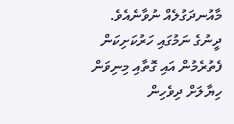މާއުނދަގުލެއް ނުވާނެއެވެ. ދީނުގެ ނަމުގައި ހަރުކަށިކަން ފެތުރެމުން އައި ގޮތާއި މިނިވަން ހިޔާލަށް ދިވެހިން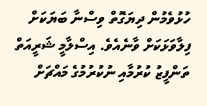ހުޅުވެމުން ދިޔަގޮތް ވިސްނާ ބަޔަކަށް ފިލާވަޅަކަށް ވާނެއެވެ. އިސްލާމީ ޝަރީއަތް ތަންފީޒު ކުރުމާއި ނުކުރުމުގެ މައްޗަށް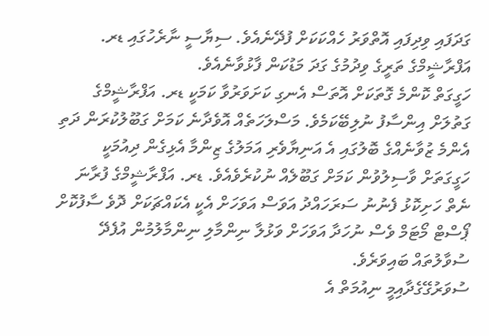ގަދަފައި ވިދިފައި އޮތްވަރު ހެއްކަކަށް ފުދޭނެއެވެ. ސިޔާސީ ނާރެހުގައި ޑރ. އަފްރާޝީމްގެ ތަރީގެ ވިދުމުގެ ގަދަ މަޑުކަން ފާޅުވާނެއެވެ.
ހަގީގަތް ކޮންމެ ގޮތަކަށް އޮތަސް އެނގި ކަށަވަރުވާ ކަމަކީ ޑރ. އަފްރާޝީމްގެ ގަތުލަށް އިންސާފު ނުލިބޭކަމެވެ. މަސްލަހަތެއް އޮވެދާނެ ކަމަށް ގަބޫލުކުރަން ދަތި އެންމެ ޒުވާނެއްގެ ބޮލުގައި އެ އަނިޔާވެރި އަމަލުގެ ޒިންމާ އެޅިގެން ދިއުމަކީ ހަގީގަތަށް ވާސިލުވުން ކަމަށް ގަބޫލެއް ނުކުރެވެއެވެ. ޑރ. އަފްރާޝީމްގެ ފުރާނަ ނެތް ހަށިކޮޅު ފެނުނު ސަރަހައްދު އަވަސް އަވަހަށް އެކީ އެކައްޗަކަށް ދޮވެ ސާފުކޮށް ޕޯސްޓް މޯޓަމް ވެސް ނުހަދާ އަވަހަށް ވަޅުލާ ނިންމާލި ނިންމާލުމުން އުފެދޭ ސުވާލުތައް ބައިވަރެވެ.
ސުވަރުގޭގެދާއިމީ ނިއުމަތް އެ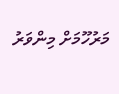މަރުހޫމަށް މިންވަރު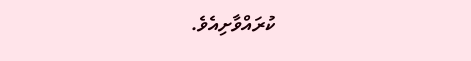ކުރައްވާށިއެވެ.